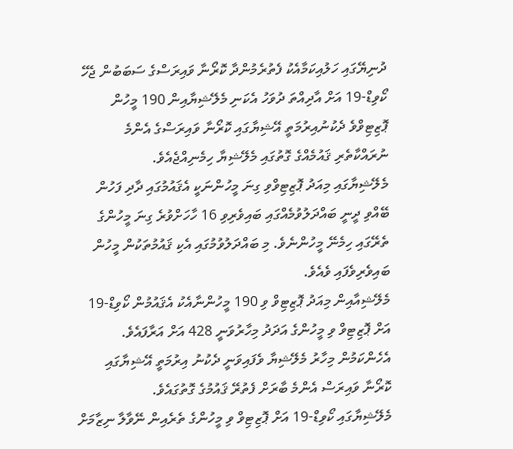ދުނިޔޭގައި ހަލުއިކަމާއެކު ފެތުރެމުންދާ ކޮރޯނާ ވައިރަސްގެ ސަބަބުން ޖެހޭ ކޯވިޑް-19 އަށް އާދިއްތަ ދުވަހު އެކަނި މެލޭޝިޔާއިން 190 މީހުން ޕޮޒިޓިވްވެ ދެކުނުއިރުމަތީ އޭޝިޔާގައި ކޮރޯނާ ވައިރަސްގެ އެންމެ ނުރައްކާތެރި ޤައުމެއްގެ ގޮތުގައި މެލޭޝިޔާ ހިމެނިއްޖެއެވެ.
މެލޭޝިޔާގައި މިއަދު ޕޮޒިޓިވްވި ގިނަ މީހުންނަކީ އެޤައުމުގައި ދާދި ފަހުން ބޭއްވި ދީނީ ބައްދަލުވުމެއްގައި ބައިވެރިވި 16 ހާހަށްވުރެ ގިނަ މީހުންގެ ތެރޭގައި ހިމެނޭ މީހުންނެވެ. މި ބައްދަލުވުމުގައި އެކި ޤައުމުތަކުން މީހުން ބައިވެރިވެފައި ވެއެވެ.
މެލޭޝިއާއިން މިއަދު ޕޮޒިޓިވް ވި 190 މީހުންނާއެކު އެޤައުމުން ކޯވިޑް-19 އަށް ޕޮޒިޓިވް ވި މީހުންގެ އަދަދު މިހާރުވަނީ 428 އަށް އަރާފައެވެ. އެހެންކަމުން މިހާރު މެލޭޝިޔާ ވެފައިވަނީ ދެކުނު އިރުމަތީ އޭޝިޔާގައި ކޮރޯނާ ވައިރަސް އެންމެ ބާރަށް ފެތުރޭ ޤައުމުގެ ގޮތުގައެވެ.
މެލޭޝިޔާގައި ކޯވިޑް-19 އަށް ޕޮޒިޓިވް ވި މީހުންގެ ތެރެއިން ނޭވާލާ ނިޒާމަށް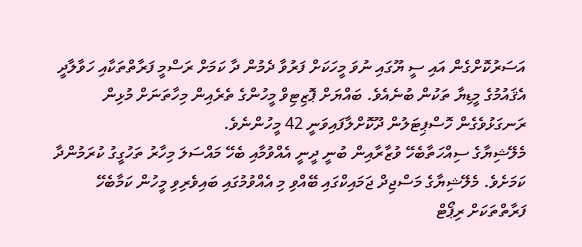އަސަރުކޮށްގެން އައި ސީ ޔޫގައި ނުވަ މީހަކަށް ފަރުވާ ދެމުން ދާ ކަމަށް ރަސްމީ ފަރާތްތަކާއި ހަވާލާދީ އެޤައުމުގެ މީޑިޔާ ތަކުން ބުނެއެވެ. ބައްޔަށް ޕޮޒިޓިވް މީހުންގެ ތެރެއިން މިހާތަނަށް މުޅިން ރަނގަޅުވެގެން ހޮސްޕިޓަލުން ދޫކޮށްލާފައިވަނީ 42 މީހުންނެވެ.
މެލޭޝިޔާގެ ސިއްހަތާބެހޭ ވުޒާރާއިން ބުނީ ދީނީ އެއްވުމާއި ބެހޭ މައްސަލަ މިހާރު ތަހުގީގު ކުރަމުންދާ ކަމަށެވެ. މެލޭޝިޔާގެ މަސްޖިދް ޖަމައިކްގައި ބޭއްވި މި އެއްވުމުގައި ބައިވެރިވި މީހުން ކަމާބެހޭ ފަރާތްތަކަށް ރިޕޯޓް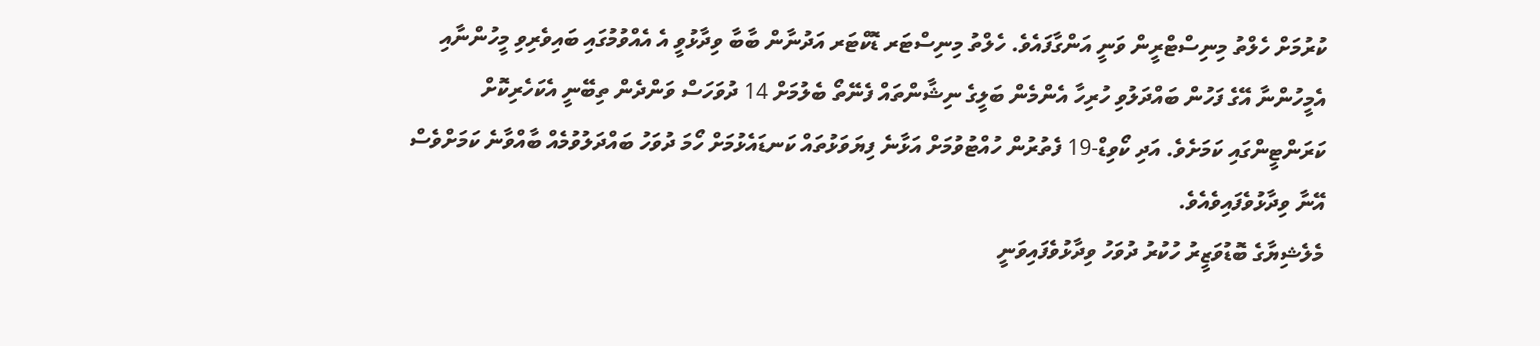ކުރުމަށް ހެލްތު މިނިސްޓްރީން ވަނީ އަންގާފައެވެ. ހެލްތު މިނިސްޓަރ ޑޮކްޓަރ އަދުނާން ބާބާ ވިދާޅުވީ އެ އެއްވުމުގައި ބައިވެރިވި މީހުންނާއި އެމީހުންނާ އޭގެ ފަހުން ބައްދަލުވި ހުރިހާ އެންމެން ބަލީގެ ނިޝާންތައް ފެނޭތޯ ބެލުމަށް 14 ދުވަހަސް ވަންދެން ތިބޭނީ އެކަހެރިކޮށް ކަރަންޓީންގައި ކަމަށެވެ. އަދި ކޯވިޑް-19 ފެތުރުން ހުއްޓުވުމަށް އަޅާނެ ފިޔަވަޅުތައް ކަނޑައެޅުމަށް ހޯމަ ދުވަހު ބައްދަލުވުމެއް ބާއްވާނެ ކަމަށްވެސް އޭނާ ވިދާޅުވެފައިވެއެވެ.
މެލެޝިޔާގެ ބޮޑުވަޒީރު ހުކުރު ދުވަހު ވިދާޅުވެފައިވަނީ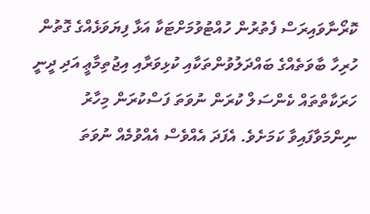ކޮރޯނާވައިރަސް ފެތުރުން ހުއްޓުވުމަށްޓަކާ އަޅާ ފިޔަވަޅެއްގެ ގޮތުން ހުރިހާ ބާވަތެއްގެ ބައްދަލުވުންތަކާއި ކުޅިވަރާއި އިޖުތިމާޢީ އަދި ދީނީ ހަރަކާތްތައް ކެންސަލް ކުރަން ނުވަތަ ފަސްކުރަން މިހާރު ނިންމަވާފައިވާ ކަމަށެވެ. އެފަދަ އެއްވެސް އެއްވުމެއް ނުވަތަ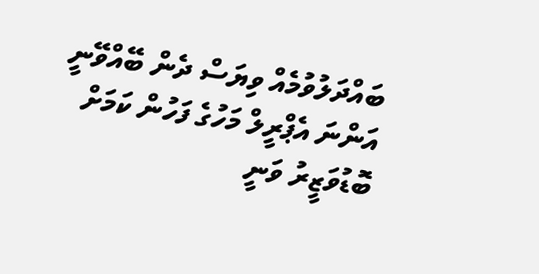ބައްދަލުވުމެއް ވިޔަސް ދެން ބޭއްވޭނީ އަންނަ އެޕްރީލް މަހުގެ ފަހުން ކަމަށް ބޮޑުވަޒީރު ވަނީ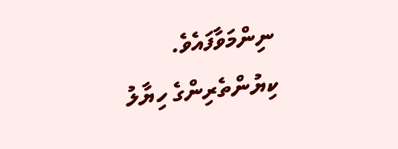ނިންމަވާފައެވެ.
ކިޔުންތެރިންގެ ހިޔާލު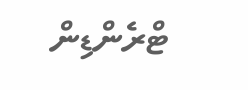ޓްރެންޑިން